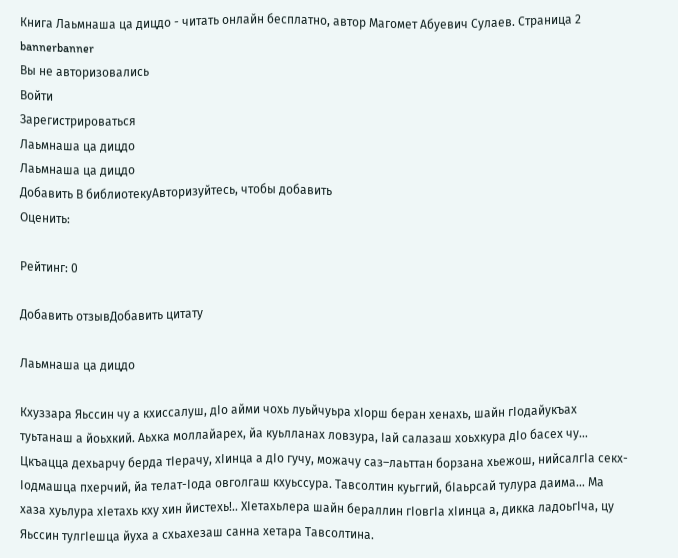Книга Лаьмнаша ца дицдо - читать онлайн бесплатно, автор Магомет Абуевич Сулаев. Cтраница 2
bannerbanner
Вы не авторизовались
Войти
Зарегистрироваться
Лаьмнаша ца дицдо
Лаьмнаша ца дицдо
Добавить В библиотекуАвторизуйтесь, чтобы добавить
Оценить:

Рейтинг: 0

Добавить отзывДобавить цитату

Лаьмнаша ца дицдо

Кхуззара Яьссин чу а кхиссалуш, дIо айми чохь луьйчуьра хIорш беран хенахь, шайн гIодайукъах туьтанаш а йоьхкий. Аьхка моллайарех, йа куьлланах ловзура, Iай салазаш хоьхкура дIо басех чу… Цкъацца дехьарчу берда тIерачу, хIинца а дIо гучу, можачу саз–лаьттан борзана хьежош, нийсалгIа секх-Iодмашца пхерчий, йа телат-Iода овголгаш кхуьссура. Тавсолтин куьггий, бIаьрсай тулура даима… Ма хаза хуьлура хIетахь кху хин йистехь!.. ХIетахьлера шайн бераллин гIовгIа хIинца а, дикка ладоьгIча, цу Яьссин тулгIешца йуха а схьахезаш санна хетара Тавсолтина.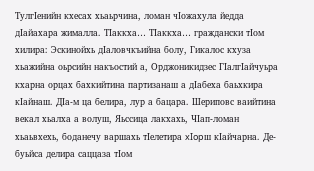ТулгIенийн кхесах хьаьрчина, ломан чIожахула йедда дIайахара жималла. ТIаккха… ТIаккха… граждански тIом хилира: Эскинойхь дIаловчкъийна болу, Гикалос кхуза хьажийна оьрсийн накъостий а, Орджоникидзес ГIалгIайчуьра кхарна орцах бахкийтина партизанаш а дIабеха баьхкира кIайнаш. ДIа-м ца белира, лур а бацара. Шериповс ваийтина векал хьалха а волуш, Яьссица лакхахь, ЧIап-ломан хьаьвхехь, боданечу варшахь тIелетира xIopш кIайчарна. Де-буьйса делира саццаза тIом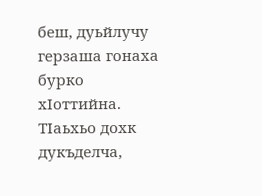беш, дуьйлучу герзаша гонаха бурко хIоттийна. ТIаьхьо дохк дукъделча,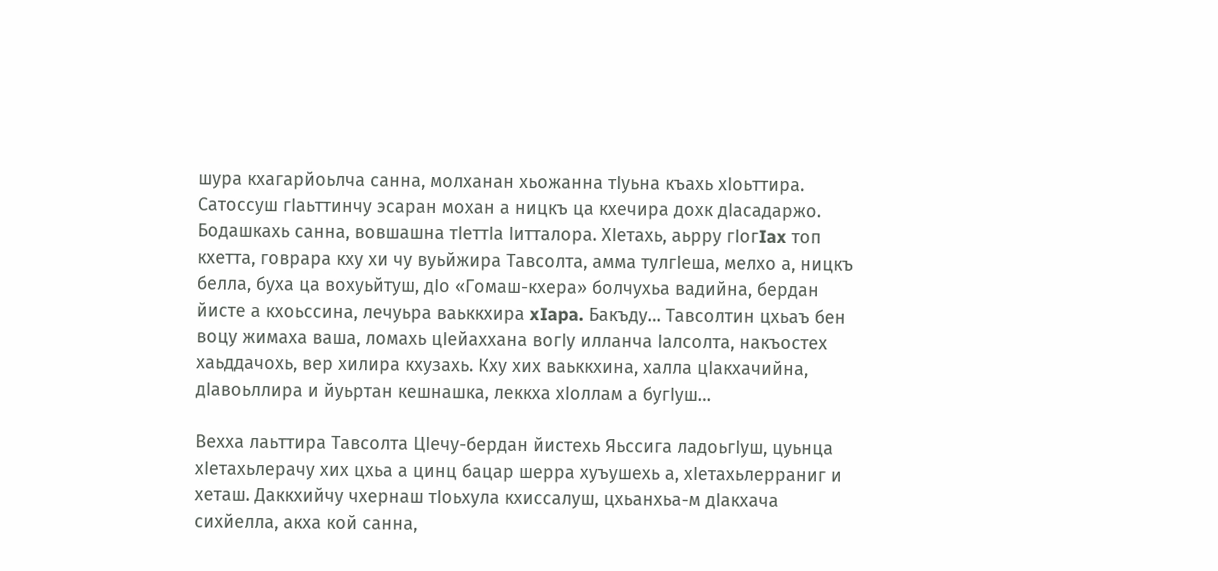шура кхагарйоьлча санна, молханан хьожанна тIуьна къахь хIоьттира. Сатоссуш гIаьттинчу эсаран мохан а ницкъ ца кхечира дохк дIасадаржо. Бодашкахь санна, вовшашна тIеттIа Iитталора. ХIетахь, аьрру гIoгIax топ кхетта, говрара кху хи чу вуьйжира Тавсолта, амма тулгIеша, мелхо а, ницкъ белла, буха ца вохуьйтуш, дIо «Гомаш-кхера» болчухьа вадийна, бердан йисте а кхоьссина, лечуьра ваьккхира xIapa. Бакъду… Тавсолтин цхьаъ бен воцу жимаха ваша, ломахь цIейаххана вогIу илланча Iалсолта, накъостех хаьддачохь, вер хилира кхузахь. Кху хих ваьккхина, халла цIакхачийна, дIавоьллира и йуьртан кешнашка, леккха хIоллам а бугIуш…

Вехха лаьттира Тавсолта ЦIечу-бердан йистехь Яьссига ладоьгIуш, цуьнца хIетахьлерачу хих цхьа а цинц бацар шерра хуъушехь а, хIетахьлерраниг и хеташ. Даккхийчу чхернаш тIоьхула кхиссалуш, цхьанхьа-м дIакхача сихйелла, акха кой санна,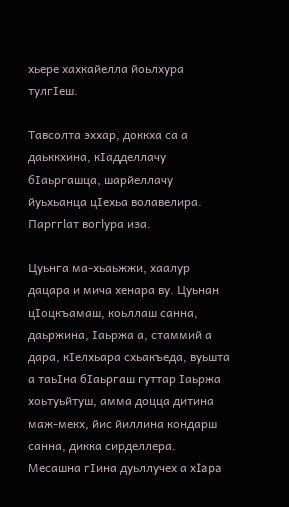хьере хахкайелла йоьлхура тулгIеш.

Тавсолта эххар, доккха са а даьккхина, кIадделлачу бIаьргашца, шарйеллачу йуьхьанца цIехьа волавелира. Пapггlaт вогlуpa иза.

Цуьнга ма-хьаьжжи, хаалур дацара и мича хенара ву. Цуьнан цIоцкъамаш, коьллаш санна, даьржина, Iаьржа а, стаммий а дара, кIелхьара схьакъеда, вуьшта а таьIна бIаьргаш гуттар Iаьржа хоьтуьйтуш, амма доцца дитина маж-мекх, йис йиллина кондарш санна, дикка сирделлера. Месашна гIина дуьллучех а xIapa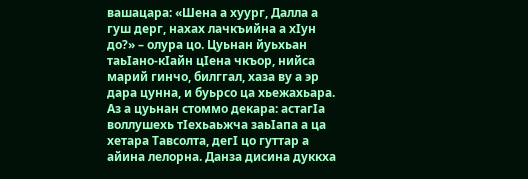вашацара: «Шена а хуург, Далла а гуш дерг, нахах лачкъийна а хIун до?» – олура цо. Цуьнан йуьхьан таьIано-кIайн цIена чкъор, нийса марий гинчо, билггал, хаза ву а эр дара цунна, и буьрсо ца хьежахьара. Аз а цуьнан стоммо декара: астагIa воллушехь тIехьаьжча заьIапа а ца хетара Тавсолта, дегI цо гуттар а айина лелорна. Данза дисина дуккха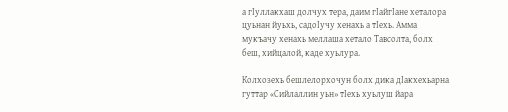а гIуллакхаш долчух тера, даим гIайгIане хеталора цуьнан йуьхь, садоIучу хенахь а тIехь. Амма мукъачу хенахь меллаша хетало Тавсолта, болх беш, хийцалой, каде хуьлура.

Колхозехь бешлелорхочун болх дика дIакхехьарна гуттар «Сийлаллин уьн» тIехь хуьлуш йара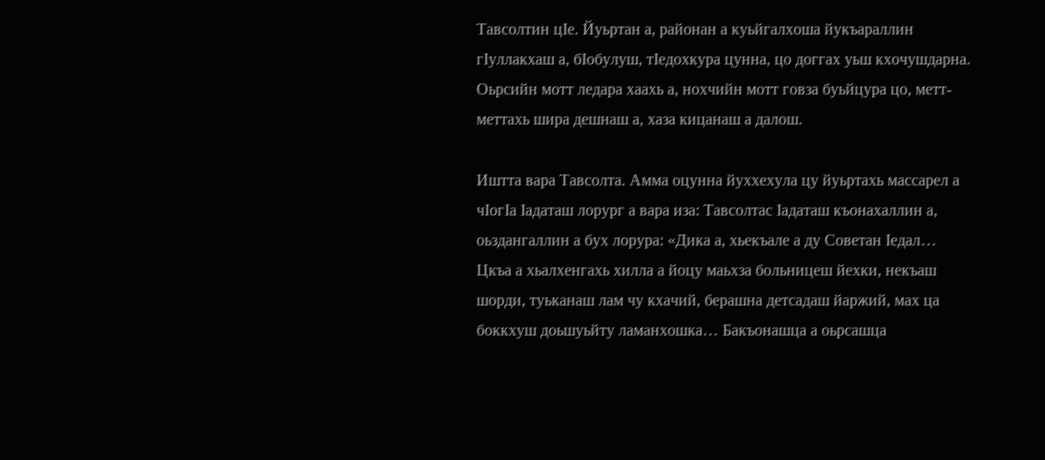Тавсолтин цIе. Йуьртан а, районан а куьйгалхоша йукъараллин гIуллакхаш а, бIобулуш, тIедохкура цунна, цо доггах уьш кхочушдарна. Оьрсийн мотт ледара хаахь а, нохчийн мотт говза буьйцура цо, метт-меттахь шира дешнаш а, хаза кицанаш а далош.

Иштта вара Тавсолта. Амма оцунна йуххехула цу йуьртахь массарел а чIогIа Iадаташ лорург а вара иза: Тавсолтас Iадаташ къонахаллин а, оьздангаллин а бух лорура: «Дика а, хьекъале а ду Советан Iедал… Цкъа а хьалхенгахь хилла а йоцу маьхза больницеш йехки, некъаш шорди, туьканаш лам чу кхачий, берашна детсадаш йаржий, мах ца боккхуш доьшуьйту ламанхошка… Бакъонашца а оьрсашца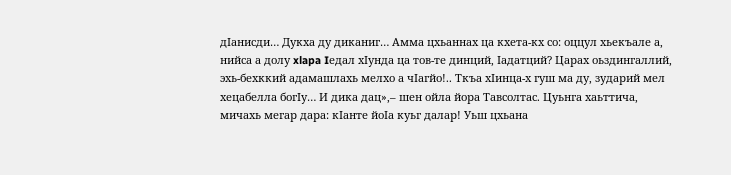дIанисди… Дукха ду диканиг… Амма цхьаннах ца кхета-кх со: оццул хьекъале а, нийса а долу xlapa Iедал хIунда ца тов-те динций, Iадатций? Царах оьздингаллий, эхь-бехккий адамашлахь мелхо а чIагйо!.. Ткъа хIинца-х гуш ма ду, зударий мел хецабелла богIу… И дика дац»,– шен ойла йора Тавсолтас. Цуьнга хаьттича, мичахь мегар дара: кIанте йоIа куьг далар! Уьш цхьана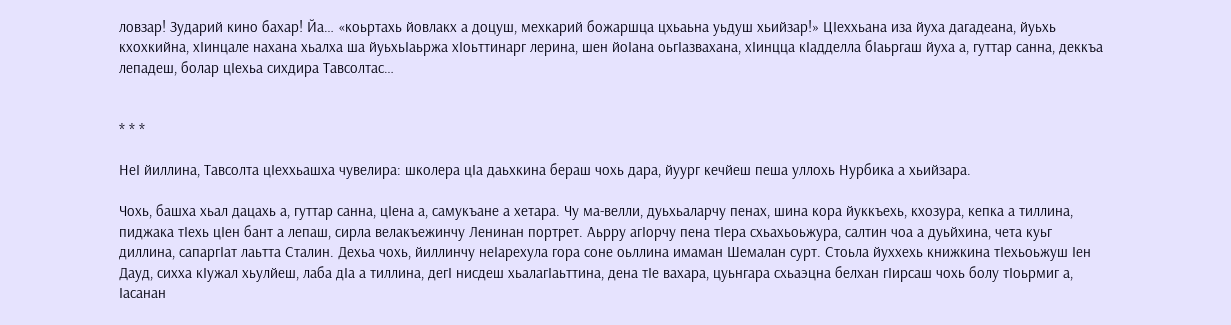ловзар! Зударий кино бахар! Йа… «коьртахь йовлакх а доцуш, мехкарий божаршца цхьаьна уьдуш хьийзар!» ЦIеххьана иза йуха дагадеана, йуьхь кхохкийна, хIинцале нахана хьалха ша йуьхьIаьржа хIоьттинарг лерина, шен йоIана оьгIазвахана, хIинцца кIадделла бIаьргаш йуха а, гуттар санна, деккъа лепадеш, болар цIехьа сихдира Тавсолтас…


* * *

НеI йиллина, Тавсолта цIеххьашха чувелира: школера цIа даьхкина бераш чохь дара, йуург кечйеш пеша уллохь Нурбика а хьийзара.

Чохь, башха хьал дацахь а, гуттар санна, цIена а, самукъане а хетара. Чу ма-велли, дуьхьаларчу пенах, шина кора йуккъехь, кхозура, кепка а тиллина, пиджака тIехь цIен бант а лепаш, сирла велакъежинчу Ленинан портрет. Аьрру агIорчу пена тIера схьахьоьжура, салтин чоа а дуьйхина, чета куьг диллина, сапаргIат лаьтта Сталин. Дехьа чохь, йиллинчу неIарехула гора соне оьллина имаман Шемалан сурт. Стоьла йуххехь книжкина тIехьоьжуш Iен Дауд, сихха кIужал хьулйеш, лаба дIа а тиллина, дегI нисдеш хьалагIаьттина, дена тIе вахара, цуьнгара схьаэцна белхан гIирсаш чохь болу тIоьрмиг а, Iасанан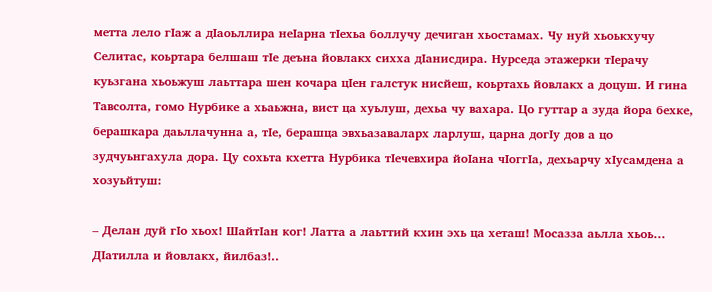метта лело гIаж а дIаоьллира неIарна тIехьа боллучу дечиган хьостамах. Чу нуй хьоькхучу Селитас, коьртара белшаш тIе деъна йовлакх сихха дIанисдира. Нурседа этажерки тIерачу куьзгана хьоьжуш лаьттара шен кочара цIен галстук нисйеш, коьртахь йовлакх а доцуш. И гина Тавсолта, гомо Нурбике а хьаьжна, вист ца хуьлуш, дехьа чу вахара. Цо гуттар а зуда йора бехке, берашкара даьллачунна а, тIе, берашца эвхьазаваларх ларлуш, царна догIу дов а цо зудчуьнгахула дора. Цу сохьта кхетта Нурбика тIечевхира йоIана чIоггIа, дехьарчу хIусамдена а хозуьйтуш:

– Делан дуй гIо хьох! ШайтIан ког! Латта а лаьттий кхин эхь ца хеташ! Мосазза аьлла хьоь… ДIатилла и йовлакх, йилбаз!..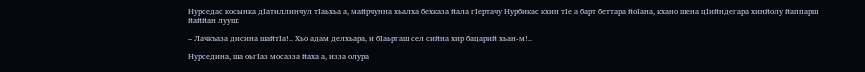Нурседас косынка дIатиллинчул тIаьхьа а, майрчунна хьалха бехказа йала гIертачу Нурбикас кхин тIе а барт беттара йоIана, кхано шена цIийндегара хинйолу йаппарш йаййан лууш:

– Лачкъаза дисина шайтIа!.. Хьо адам делхьара, и бIаьргаш сел сийна хир бацарий хьан-м!..

Нурседина, ша оьгIаз мосазза йаха а, изза олура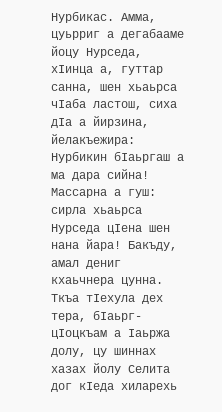Нурбикас. Амма, цуьрриг а дегабааме йоцу Нурседа, хIинца а, гуттар санна, шен хьаьрса чIаба ластош, сиха дIа а йирзина, йелакъежира: Нурбикин бIаьргаш а ма дара сийна! Массарна а гуш: сирла хьаьрса Нурседа цIена шен нана йара! Бакъду, амал дениг кхаьчнера цунна. Ткъа тIехула дех тера, бIаьрг-цIоцкъам а Iаьржа долу, цу шиннах хазах йолу Селита дог кIеда хиларехь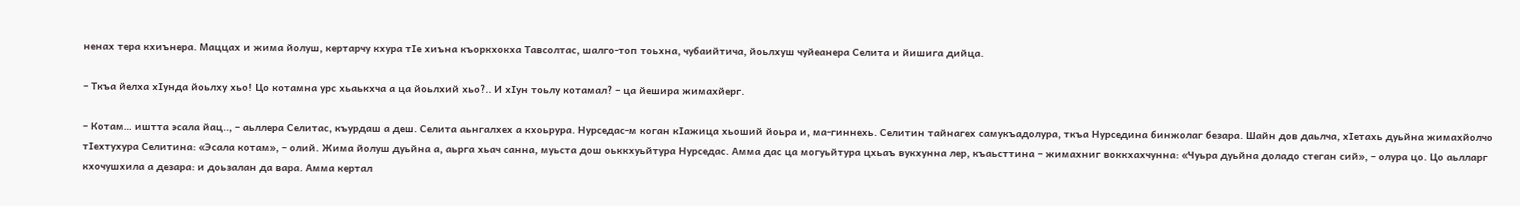ненах тера кхиънера. Маццах и жима йолуш, кертарчу кхура тIе хиъна къоркхокха Тавсолтас, шалго-топ тоьхна, чубаийтича, йоьлхуш чуйеанера Селита и йишига дийца.

– Ткъа йелха хIунда йоьлху хьо! Цо котамна урс хьаькхча а ца йоьлхий хьо?.. И хIун тоьлу котамал? – ца йешира жимахйерг.

– Котам… иштта эсала йац.., – аьллера Селитас, къурдаш а деш. Селита аьнгалхех а кхоьрура. Нурседас-м коган кIажица хьоший йоьра и, ма-гиннехь. Селитин тайнагех самукъадолура, ткъа Нурседина бинжолаг безара. Шайн дов даьлча, хIетахь дуьйна жимахйолчо тIехтухура Селитина: «Эсала котам», – олий. Жима йолуш дуьйна а, аьрга хьач санна, муьста дош оьккхуьйтура Нурседас. Амма дас ца могуьйтура цхьаъ вукхунна лер, къаьсттина – жимахниг воккхахчунна: «Чуьра дуьйна доладо стеган сий», – олура цо. Цо аьлларг кхочушхила а дезара: и доьзалан да вара. Амма кертал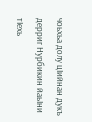чоьхьа долу цIийнан дукъ дерриг Нурбикин йаьIни тIехь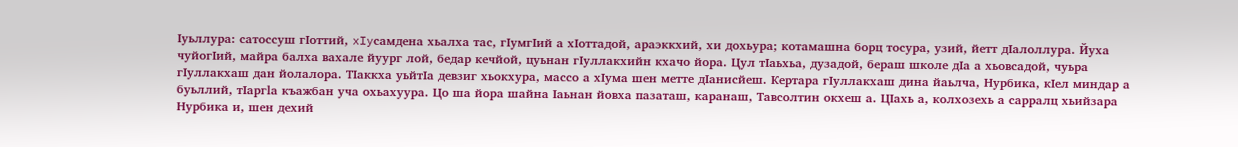Iуьллура: сатоссуш гIоттий, xIyсамдена хьалха тас, гIумгIий а хIоттадой, араэккхий, хи дохьура; котамашна борц тосура, узий, йетт дIалоллура. Йуха чуйогIий, майра балха вахале йуург лой, бедар кечйой, цуьнан гIуллакхийн кхачо йора. Цул тIаьхьа, дузадой, бераш школе дIа а хьовсадой, чуьра гIуллакхаш дан йолалора. ТIаккха уьйтIа девзиг хьокхура, массо а хIума шен метте дIанисйеш. Кертара гIуллакхаш дина йаьлча, Нурбика, кIел миндар а буьллий, тIаргla къажбан уча охьахуура. Цо ша йора шайна Iаьнан йовха пазаташ, каранаш, Тавсолтин окхеш а. ЦIахь а, колхозехь а сарралц хьийзара Нурбика и, шен дехий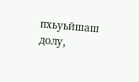пхьуьйшаш долу,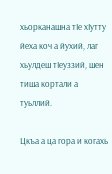хьорканашна тIе хIутту йеха коч а йухий, лаг хьулдеш тIеуззий, шен тиша кортали а туьллий.

Цкъа а ца гора и когахь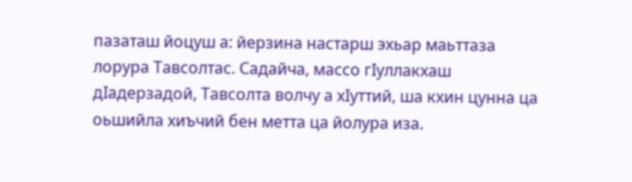пазаташ йоцуш а: йерзина настарш эхьар маьттаза лорура Тавсолтас. Садайча, массо гIуллакхаш дIадерзадой, Тавсолта волчу а хIуттий, ша кхин цунна ца оьшийла хиъчий бен метта ца йолура иза.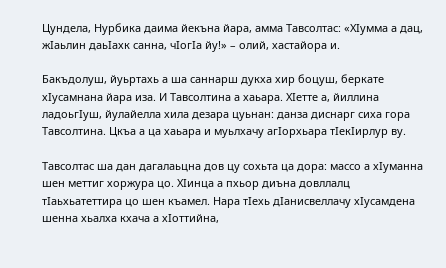Цундела, Нурбика даима йекъна йара, амма Тавсолтас: «ХIумма а дац, жIаьлин даьIахк санна, чIогIа йу!» – олий, хастайора и.

Бакъдолуш, йуьртахь а ша саннарш дукха хир боцуш, беркате хIусамнана йара иза. И Тавсолтина а хаьара. ХIетте а, йиллина ладоьгIуш, йулайелла хила дезара цуьнан: данза диснарг сиха гора Тавсолтина. Цкъа а ца хаьара и муьлхачу агIорхьара тIекIирлур ву.

Тавсолтас ша дан дагалаьцна дов цу сохьта ца дора: массо а хIуманна шен меттиг хоржура цо. ХIинца а пхьор диъна довллалц тIаьхьатеттира цо шен къамел. Нара тIехь дIанисвеллачу хIусамдена шенна хьалха кхача а хIоттийна,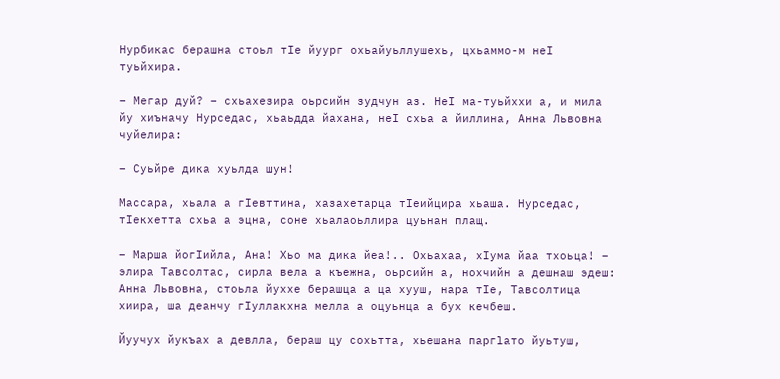Нурбикас берашна стоьл тIе йуург охьайуьллушехь, цхьаммо-м неI туьйхира.

– Мегар дуй? – схьахезира оьрсийн зудчун аз. НеI ма-туьйххи а, и мила йу хиъначу Нурседас, хьаьдда йахана, неI схьа а йиллина, Анна Львовна чуйелира:

– Суьйре дика хуьлда шун!

Массара, хьала а гIевттина, хазахетарца тIеийцира хьаша. Нурседас, тIекхетта схьа а эцна, соне хьалаоьллира цуьнан плащ.

– Марша йогIийла, Ана! Хьо ма дика йеа!.. Охьахаа, хIума йаа тхоьца! – элира Тавсолтас, сирла вела а къежна, оьрсийн а, нохчийн а дешнаш эдеш: Анна Львовна, стоьла йуххе берашца а ца хууш, нара тIе, Тавсолтица хиира, ша деанчу гIуллакхна мелла а оцуьнца а бух кечбеш.

Йуучух йукъах а девлла, бераш цу сохьтта, хьешана пapгlaто йуьтуш,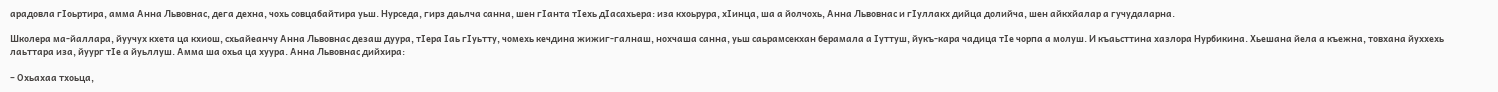арадовла гIоьртира, амма Анна Львовнас, дега дехна, чохь совцабайтира уьш. Нурседа, гирз даьлча санна, шен гIанта тIехь дIасахьера: иза кхоьрура, хIинца, ша а йолчохь, Анна Львовнас и гIуллакх дийца долийча, шен айкхйалар а гучудаларна.

Школера ма-йаллара, йуучух кхета ца кхиош, схьайеанчу Анна Львовнас дезаш дуура, тIера Iаь гIуьтту, чомехь кечдина жижиг-галнаш, нохчаша санна, уьш саьрамсекхан берамала а Iуттуш, йукъ-кара чадица тIе чорпа а молуш. И къаьсттина хазлора Нурбикина. Хьешана йела а къежна, товхана йуххехь лаьттара иза, йуург тIе а йуьллуш. Амма ша охьа ца хуура. Анна Львовнас дийхира:

– Охьахаа тхоьца,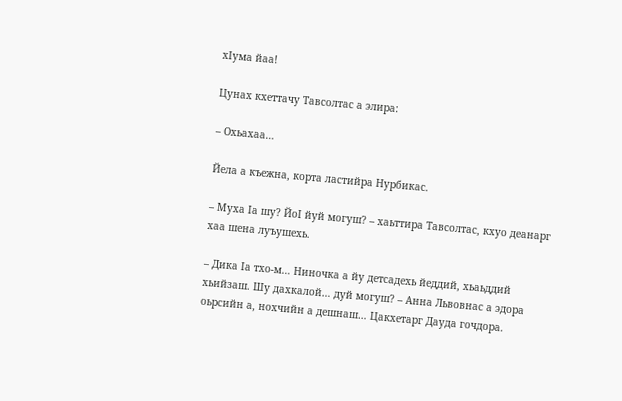хIума йаа!

Цунах кхеттачу Тавсолтас а элира:

– Охьахаа…

Йела а къежна, корта ластийра Нурбикас.

– Муха Iа шу? ЙоI йуй могуш? – хаьттира Тавсолтас, кхуо деанарг хаа шена луъушехь.

– Дика Iа тхо-м… Ниночка а йу детсадехь йеддий, хьаьддий хьийзаш. Шу дахкалой… дуй могуш? – Анна Львовнас а эдора оьрсийн а, нохчийн а дешнаш… Цакхетарг Дауда гочдора.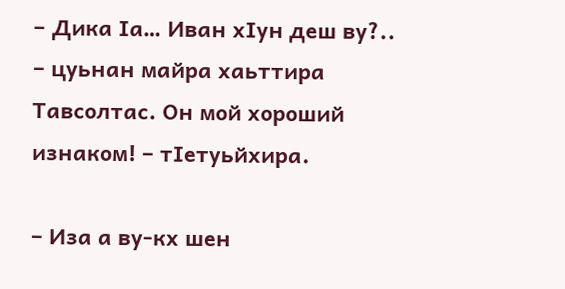– Дика Iа… Иван хIун деш ву?.. – цуьнан майра хаьттира Тавсолтас. Он мой хороший изнаком! – тIетуьйхира.

– Иза а ву-кх шен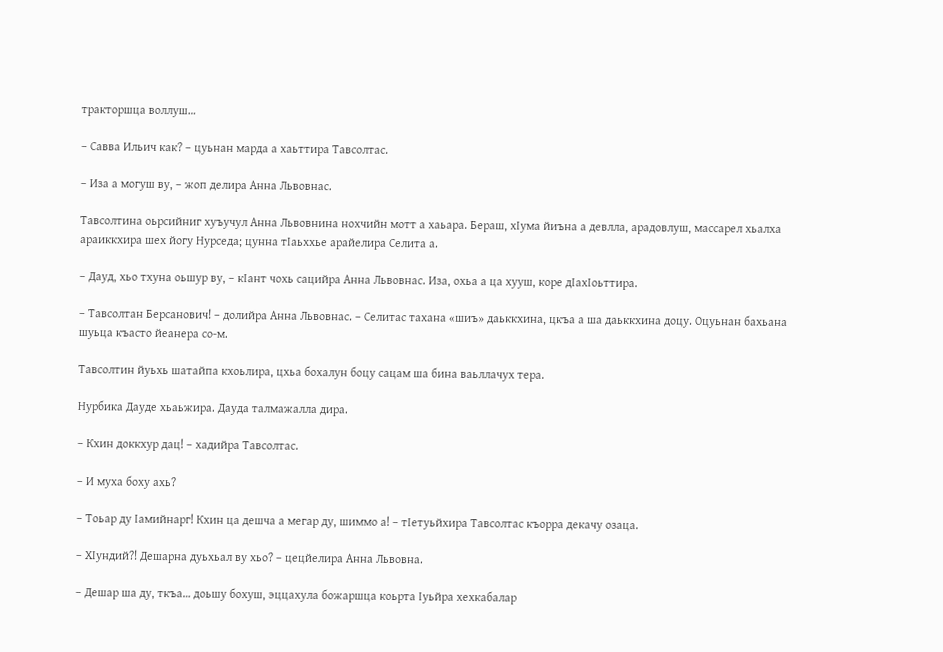тракторшца воллуш…

– Савва Ильич как? – цуьнан марда а хаьттира Тавсолтас.

– Иза а могуш ву, – жоп делира Анна Львовнас.

Тавсолтина оьрсийниг хуъучул Анна Львовнина нохчийн мотт а хаьара. Бераш, хIума йиъна а девлла, арадовлуш, массарел хьалха араиккхира шех йогу Нурседа; цунна тIаьххье арайелира Селита а.

– Дауд, хьо тхуна оьшур ву, – кIант чохь сацийра Анна Львовнас. Иза, охьа а ца хууш, коре дIахIоьттира.

– Тавсолтан Берсанович! – долийра Анна Львовнас. – Селитас тахана «шиъ» даьккхина, цкъа а ша даьккхина доцу. Оцуьнан бахьана шуьца къасто йеанера со-м.

Тавсолтин йуьхь шатайпа кхоьлира, цхьа бохалун боцу сацам ша бина ваьллачух тера.

Нурбика Дауде хьаьжира. Дауда талмажалла дира.

– Кхин доккхур дац! – хадийра Тавсолтас.

– И муха боху ахь?

– Тоьар ду Iамийнарг! Кхин ца дешча а мегар ду, шиммо а! – тIетуьйхира Тавсолтас къорра декачу озаца.

– ХIундий?! Дешарна дуьхьал ву хьо? – цецйелира Анна Львовна.

– Дешар ша ду, ткъа… доьшу бохуш, эццахула божаршца коьрта Iуьйра хехкабалар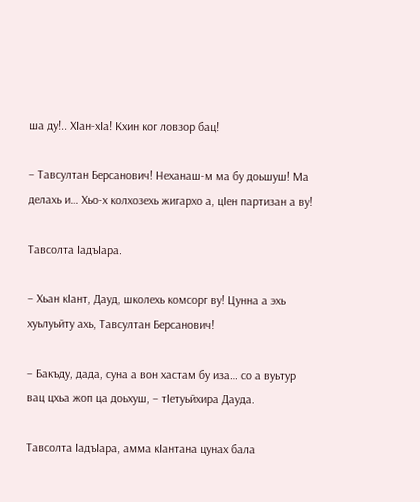ша ду!.. ХIан-хIа! Кхин ког ловзор бац!

– Тавсултан Берсанович! Неханаш-м ма бу доьшуш! Ма делахь и… Хьо-х колхозехь жигархо а, цIен партизан а ву!

Тавсолта IадъIара.

– Хьан кIант, Дауд, школехь комсорг ву! Цунна а эхь хуьлуьйту ахь, Тавсултан Берсанович!

– Бакъду, дада, суна а вон хастам бу иза… со а вуьтур вац цхьа жоп ца доьхуш, – тIетуьйхира Дауда.

Тавсолта IадъIара, амма кIантана цунах бала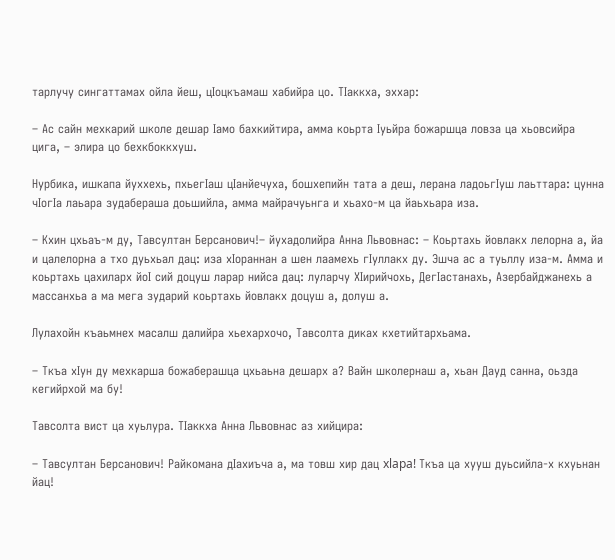тарлучу сингаттамах ойла йеш, цIоцкъамаш хабийра цо. ТIаккха, эххар:

– Ас сайн мехкарий школе дешар Iамо бахкийтира, амма коьрта Iуьйра божаршца ловза ца хьовсийра цига, – элира цо бехкбоккхуш.

Нурбика, ишкапа йуххехь, пхьегIаш цIанйечуха, бошхепийн тата а деш, лерана ладоьгIуш лаьттара: цунна чIогIа лаьара зудабераша доьшийла, амма майрачуьнга и хьахо-м ца йаьхьара иза.

– Кхин цхьаъ-м ду, Тавсултан Берсанович!– йухадолийра Анна Львовнас: – Коьртахь йовлакх лелорна а, йа и цалелорна а тхо дуьхьал дац: иза хIораннан а шен лаамехь гIуллакх ду. Эшча ас а туьллу иза-м. Амма и коьртахь цахиларх йоI сий доцуш ларар нийса дац: луларчу ХIирийчохь, ДегIастанахь, Азербайджанехь а массанхьа а ма мега зударий коьртахь йовлакх доцуш а, долуш а.

Лулахойн къаьмнех масалш далийра хьехархочо, Тавсолта диках кхетийтархьама.

– Ткъа хIун ду мехкарша божаберашца цхьаьна дешарх а? Вайн школернаш а, хьан Дауд санна, оьзда кегийрхой ма бу!

Тавсолта вист ца хуьлура. ТIаккха Анна Львовнас аз хийцира:

– Тавсултан Берсанович! Райкомана дIахиъча а, ма товш хир дац xlapa! Ткъа ца хууш дуьсийла-х кхуьнан йац!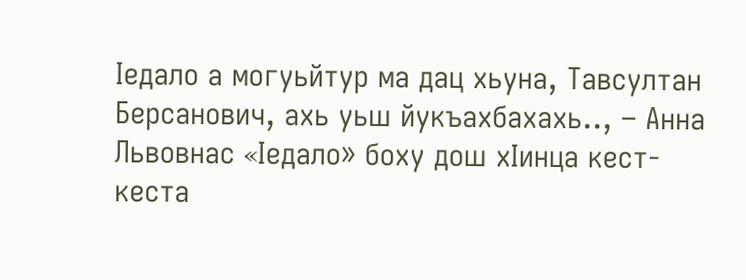Iедало а могуьйтур ма дац хьуна, Тавсултан Берсанович, ахь уьш йукъахбахахь.., – Анна Львовнас «Iедало» боху дош хIинца кест-кеста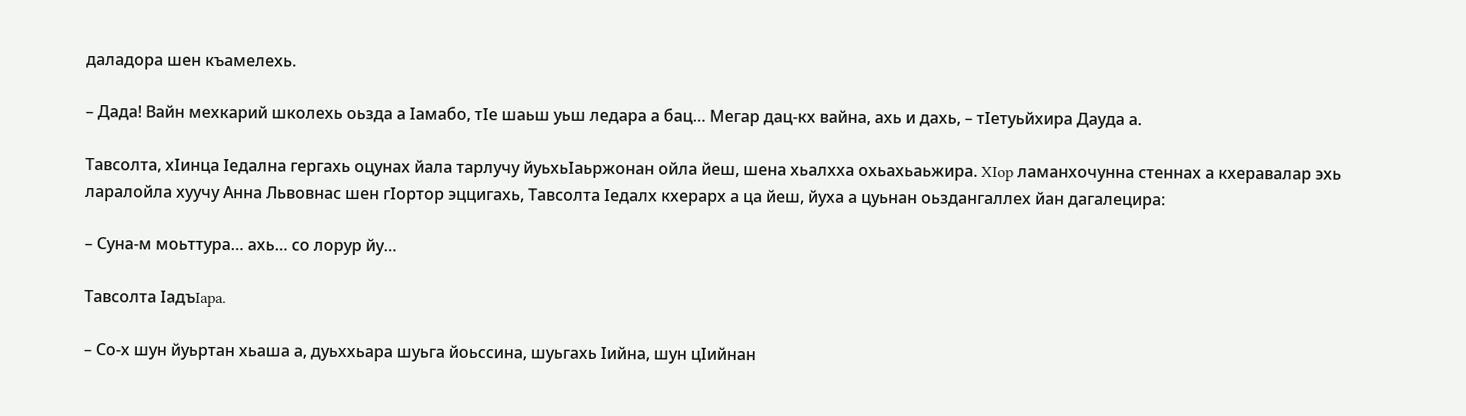даладора шен къамелехь.

– Дада! Вайн мехкарий школехь оьзда а Iамабо, тIе шаьш уьш ледара а бац… Мегар дац-кх вайна, ахь и дахь, – тIетуьйхира Дауда а.

Тавсолта, хIинца Iедална гергахь оцунах йала тарлучу йуьхьIаьржонан ойла йеш, шена хьалхха охьахьаьжира. XIop ламанхочунна стеннах а кхеравалар эхь ларалойла хуучу Анна Львовнас шен гIортор эццигахь, Тавсолта Iедалх кхерарх а ца йеш, йуха а цуьнан оьздангаллех йан дагалецира:

– Суна-м моьттура… ахь… со лорур йу…

Тавсолта IадъIapa.

– Со-х шун йуьртан хьаша а, дуьххьара шуьга йоьссина, шуьгахь Iийна, шун цIийнан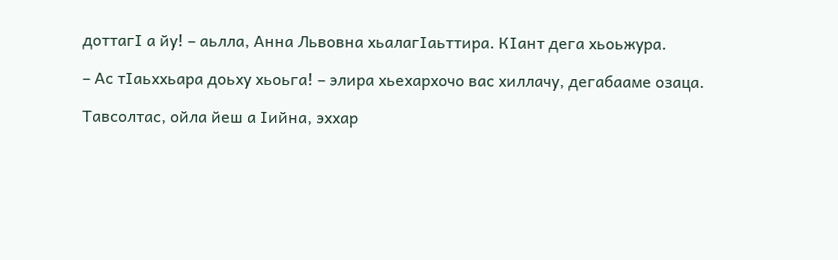доттагI а йу! – аьлла, Анна Львовна хьалагIаьттира. КIант дега хьоьжура.

– Ас тIаьххьара доьху хьоьга! – элира хьехархочо вас хиллачу, дегабааме озаца.

Тавсолтас, ойла йеш а Iийна, эххар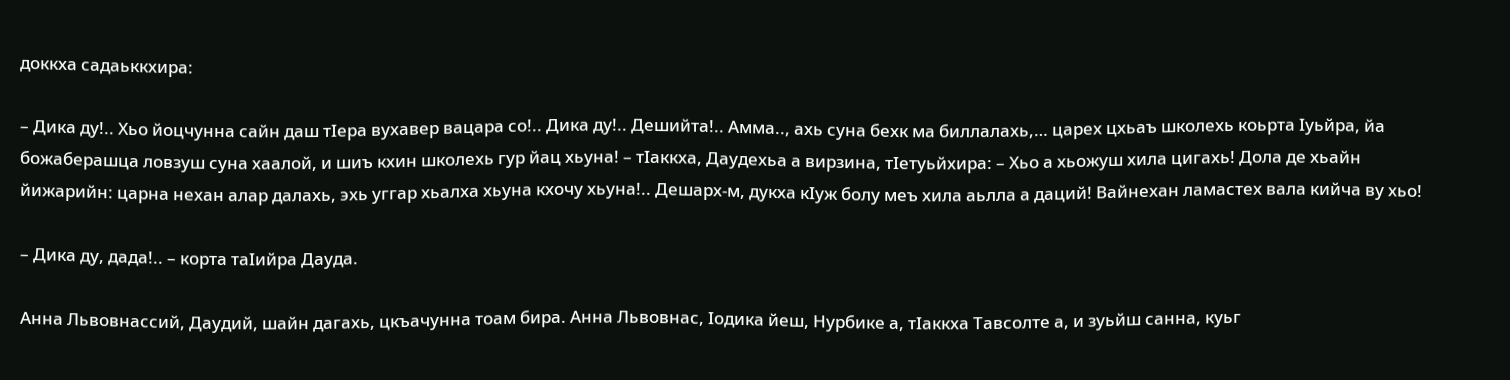доккха садаьккхира:

– Дика ду!.. Хьо йоцчунна сайн даш тIера вухавер вацара со!.. Дика ду!.. Дешийта!.. Амма.., ахь суна бехк ма биллалахь,… царех цхьаъ школехь коьрта Iуьйра, йа божаберашца ловзуш суна хаалой, и шиъ кхин школехь гур йац хьуна! – тIаккха, Даудехьа а вирзина, тIетуьйхира: – Хьо а хьожуш хила цигахь! Дола де хьайн йижарийн: царна нехан алар далахь, эхь уггар хьалха хьуна кхочу хьуна!.. Дешарх-м, дукха кIуж болу меъ хила аьлла а даций! Вайнехан ламастех вала кийча ву хьо!

– Дика ду, дада!.. – корта таIийра Дауда.

Анна Львовнассий, Даудий, шайн дагахь, цкъачунна тоам бира. Анна Львовнас, Iодика йеш, Нурбике а, тIаккха Тавсолте а, и зуьйш санна, куьг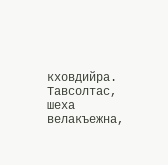кховдийра. Тавсолтас, шеха велакъежна,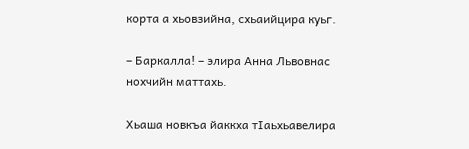корта а хьовзийна, схьаийцира куьг.

– Баркалла! – элира Анна Львовнас нохчийн маттахь.

Хьаша новкъа йаккха тIаьхьавелира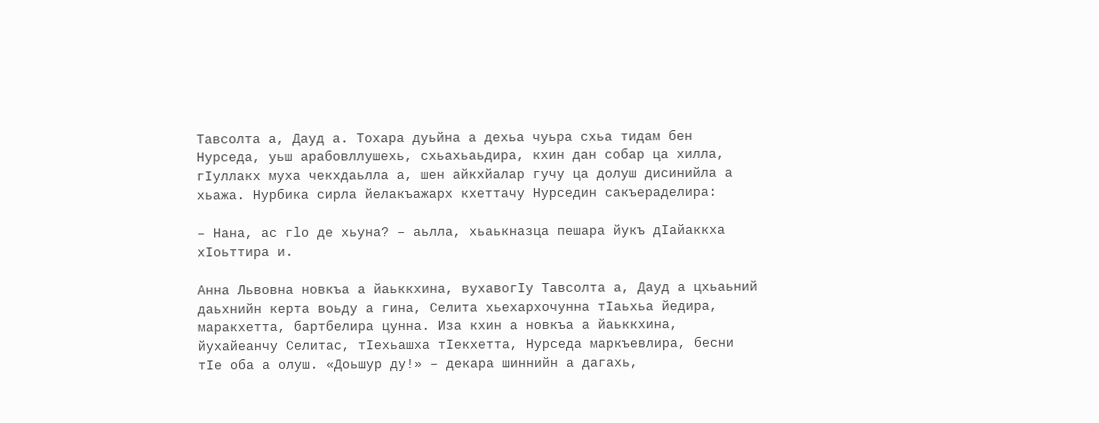Тавсолта а, Дауд а. Тохара дуьйна а дехьа чуьра схьа тидам бен Нурседа, уьш арабовллушехь, схьахьаьдира, кхин дан собар ца хилла, гIуллакх муха чекхдаьлла а, шен айкхйалар гучу ца долуш дисинийла а хьажа. Нурбика сирла йелакъажарх кхеттачу Нурседин сакъераделира:

– Нана, ас гlo де хьуна? – аьлла, хьаькназца пешара йукъ дIайаккха хIоьттира и.

Анна Львовна новкъа а йаьккхина, вухавогIу Тавсолта а, Дауд а цхьаьний даьхнийн керта воьду а гина, Селита хьехархочунна тIаьхьа йедира, маракхетта, бартбелира цунна. Иза кхин а новкъа а йаьккхина, йухайеанчу Селитас, тIехьашха тIекхетта, Нурседа маркъевлира, бесни тIе оба а олуш. «Доьшур ду!» – декара шиннийн а дагахь,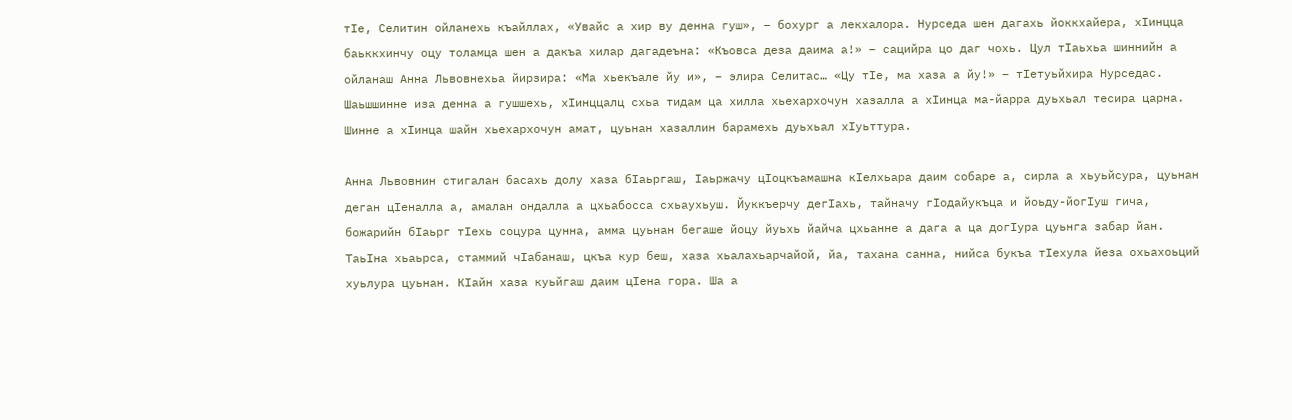тIе, Селитин ойланехь къайллах, «Увайс а хир ву денна гуш», – бохург а лекхалора. Нурседа шен дагахь йоккхайера, хIинцца баьккхинчу оцу толамца шен а дакъа хилар дагадеъна: «Къовса деза даима а!» – сацийра цо даг чохь. Цул тIаьхьа шиннийн а ойланаш Анна Львовнехьа йирзира: «Ма хьекъале йу и», – элира Селитас… «Цу тIе, ма хаза а йу!» – тIетуьйхира Нурседас. Шаьшшинне иза денна а гушшехь, хIинццалц схьа тидам ца хилла хьехархочун хазалла а хIинца ма-йарра дуьхьал тесира царна. Шинне а хIинца шайн хьехархочун амат, цуьнан хазаллин барамехь дуьхьал хIуьттура.

Анна Львовнин стигалан басахь долу хаза бIаьргаш, Iаьржачу цIоцкъамашна кIелхьара даим собаре а, сирла а хьуьйсура, цуьнан деган цIеналла а, амалан ондалла а цхьабосса схьаухьуш. Йуккъерчу дегIахь, тайначу гIодайукъца и йоьду-йогIуш гича, божарийн бIаьрг тIехь соцура цунна, амма цуьнан бегаше йоцу йуьхь йайча цхьанне а дага а ца догIура цуьнга забар йан. ТаьIна хьаьрса, стаммий чIабанаш, цкъа кур беш, хаза хьалахьарчайой, йа, тахана санна, нийса букъа тIехула йеза охьахоьций хуьлура цуьнан. КIайн хаза куьйгаш даим цIена гора. Ша а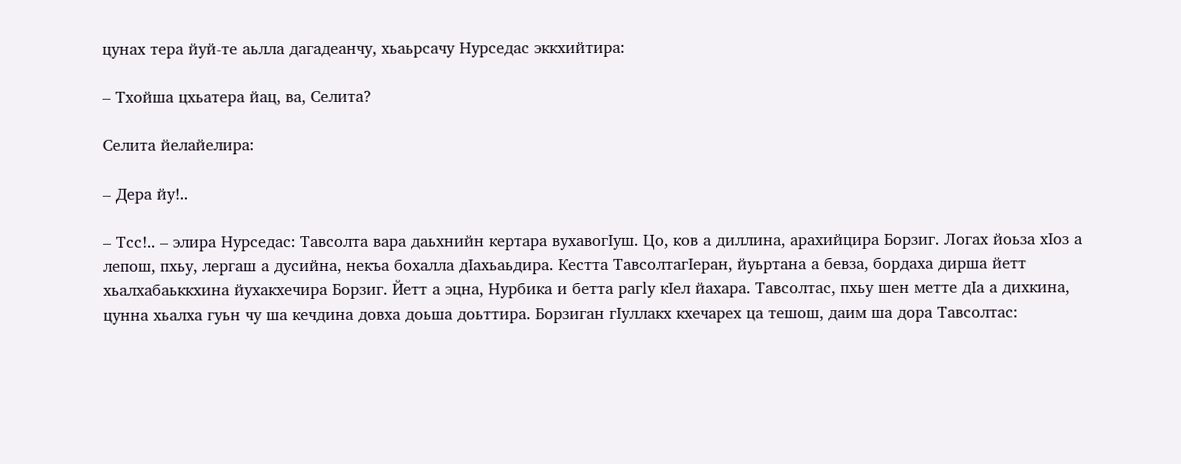цунах тера йуй-те аьлла дагадеанчу, хьаьрсачу Нурседас эккхийтира:

– Тхойша цхьатера йац, ва, Селита?

Селита йелайелира:

– Дера йу!..

– Тсс!.. – элира Нурседас: Тавсолта вара даьхнийн кертара вухавогIуш. Цо, ков а диллина, арахийцира Борзиг. Логах йоьза хIоз а лепош, пхьу, лергаш а дусийна, некъа бохалла дIахьаьдира. Кестта ТавсолтагIеран, йуьртана а бевза, бордаха дирша йетт хьалхабаьккхина йухакхечира Борзиг. Йетт а эцна, Нурбика и бетта paгly кIел йахара. Тавсолтас, пхьу шен метте дIа а дихкина, цунна хьалха гуьн чу ша кечдина довха доьша доьттира. Борзиган гIуллакх кхечарех ца тешош, даим ша дора Тавсолтас: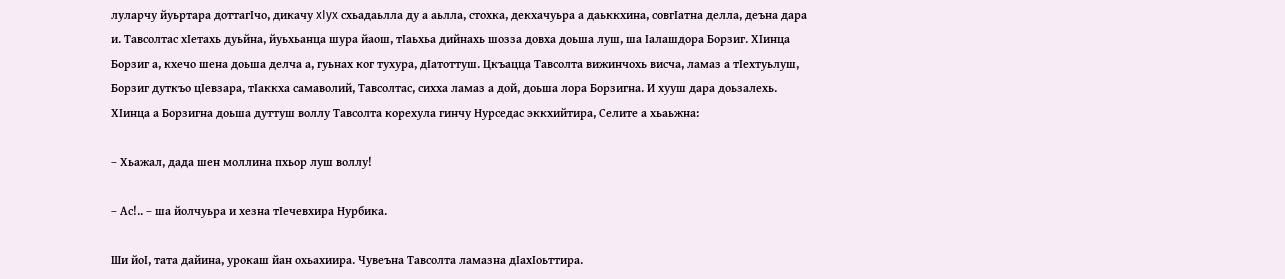луларчу йуьртара доттагIчо, дикачу xIyx схьадаьлла ду а аьлла, стохка, декхачуьра а даьккхина, совгIатна делла, деъна дара и. Тавсолтас хIетахь дуьйна, йуьхьанца шура йаош, тIаьхьа дийнахь шозза довха доьша луш, ша Iалашдора Борзиг. ХIинца Борзиг а, кхечо шена доьша делча а, гуьнах ког тухура, дIатоттуш. Цкъацца Тавсолта вижинчохь висча, ламаз а тIехтуьлуш, Борзиг дуткъо цIевзара, тIаккха самаволий, Тавсолтас, сихха ламаз а дой, доьша лора Борзигна. И хууш дара доьзалехь. ХIинца а Борзигна доьша дуттуш воллу Тавсолта корехула гинчу Нурседас эккхийтира, Селите а хьаьжна:

– Хьажал, дада шен моллина пхьор луш воллу!

– Ас!.. – ша йолчуьра и хезна тIечевхира Нурбика.

Ши йоI, тата дайина, урокаш йан охьахиира. Чувеъна Тавсолта ламазна дIахIоьттира.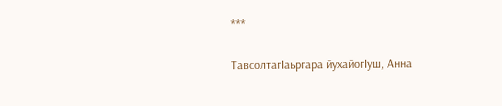***

ТавсолтагIаьргара йухайогIуш, Анна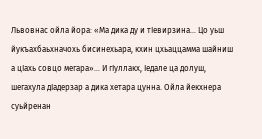Львовнас ойла йора: «Ма дика ду и тIевирзина… Цо уьш йукъахбаьхначохь бисинехьара, кхин цхьаццамма шайниш а цIахь совцо мегара»… И гIуллакх, Iедале ца долуш, шегахула дIадерзар а дика хетара цунна. Ойла йекхнера суьйренан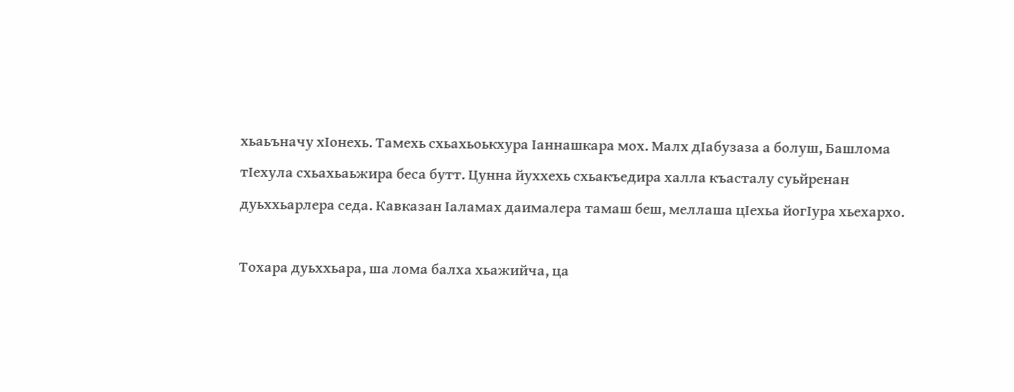хьаьъначу хIонехь. Тамехь схьахьоькхура Iаннашкара мох. Малх дIабузаза а болуш, Башлома тIехула схьахьаьжира беса бутт. Цунна йуххехь схьакъедира халла къасталу суьйренан дуьххьарлера седа. Кавказан Iаламах даималера тамаш беш, меллаша цIехьа йогIура хьехархо.

Тохара дуьххьара, ша лома балха хьажийча, ца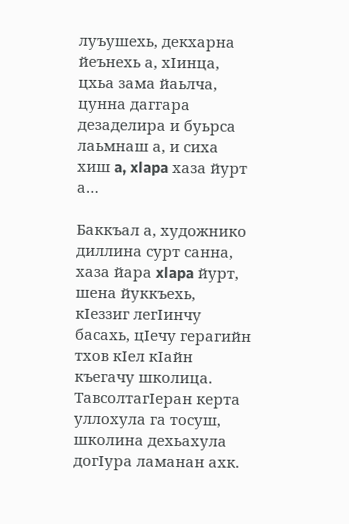луъушехь, декхарна йеънехь а, хIинца, цхьа зама йаьлча, цунна даггара дезаделира и буьрса лаьмнаш а, и сиха хиш a, xlapa хаза йурт а…

Баккъал а, художнико диллина сурт санна, хаза йара xlapa йурт, шена йуккъехь, кIеззиг легIинчу басахь, цIечу герагийн тхов кIел кIайн къегачу школица. ТавсолтагIеран керта уллохула га тосуш, школина дехьахула догIура ламанан ахк.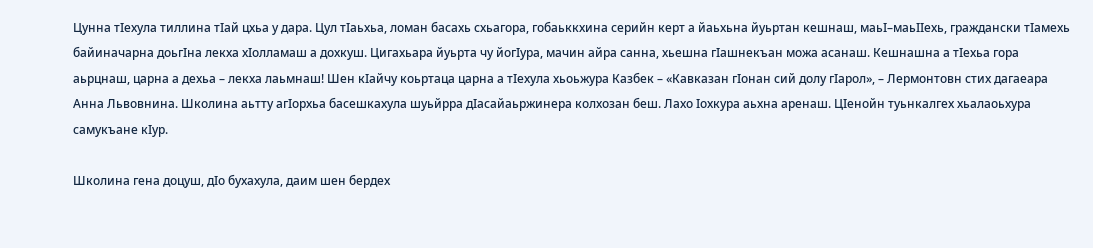Цунна тIехула тиллина тIай цхьа у дара. Цул тIаьхьа, ломан басахь схьагора, гобаьккхина серийн керт а йаьхьна йуьртан кешнаш, маьI–маьIIехь, граждански тIамехь байиначарна доьгIна лекха хIолламаш а дохкуш. Цигахьара йуьрта чу йогIура, мачин айра санна, хьешна гIашнекъан можа асанаш. Кешнашна а тIехьа гора аьрцнаш, царна а дехьа – лекха лаьмнаш! Шен кIайчу коьртаца царна а тIехула хьоьжура Казбек – «Кавказан гIонан сий долу гIарол», – Лермонтовн стих дагаеара Анна Львовнина. Школина аьтту агIорхьа басешкахула шуьйрра дIасайаьржинера колхозан беш. Лахо Iохкура аьхна аренаш. ЦIенойн туьнкалгех хьалаоьхура самукъане кIур.

Школина гена доцуш, дIо бухахула, даим шен бердех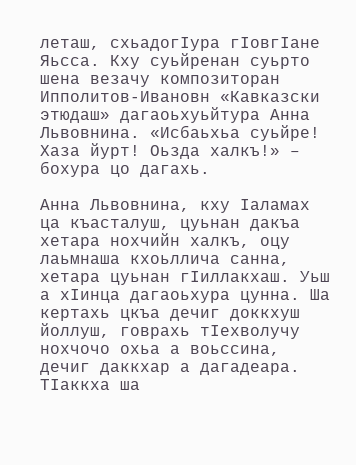леташ, схьадогIура гIовгIане Яьсса. Кху суьйренан суьрто шена везачу композиторан Ипполитов-Ивановн «Кавказски этюдаш» дагаоьхуьйтура Анна Львовнина. «Исбаьхьа суьйре! Хаза йурт! Оьзда халкъ!» – бохура цо дагахь.

Анна Львовнина, кху Iаламах ца къасталуш, цуьнан дакъа хетара нохчийн халкъ, оцу лаьмнаша кхоьллича санна, хетара цуьнан гIиллакхаш. Уьш а хIинца дагаоьхура цунна. Ша кертахь цкъа дечиг доккхуш йоллуш, говрахь тIехволучу нохчочо охьа а воьссина, дечиг даккхар а дагадеара. ТIаккха ша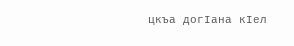цкъа догIана кIел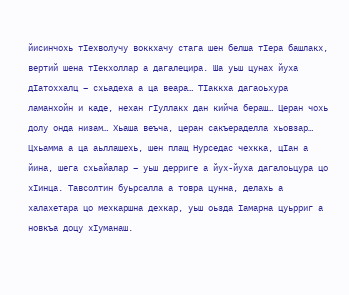йисинчохь тIехволучу воккхачу стага шен белша тIера башлакх, вертий шена тIекхоллар а дагалецира. Ша уьш цунах йуха дIатоххалц – схьадеха а ца веара… ТIаккха дагаоьхура ламанхойн и каде, нехан гIуллакх дан кийча бераш… Церан чохь долу онда низам… Хьаша веъча, церан сакъераделла хьовзар… Цхьамма а ца аьллашехь, шен плащ Нурседас чехкка, цIан а йина, шега схьайалар – уьш дерриге а йух-йуха дагалоьцура цо хIинца. Тавсолтин буьрсалла а товра цунна, делахь а халахетара цо мехкаршна дехкар, уьш оьзда Iамарна цуьрриг а новкъа доцу хIуманаш.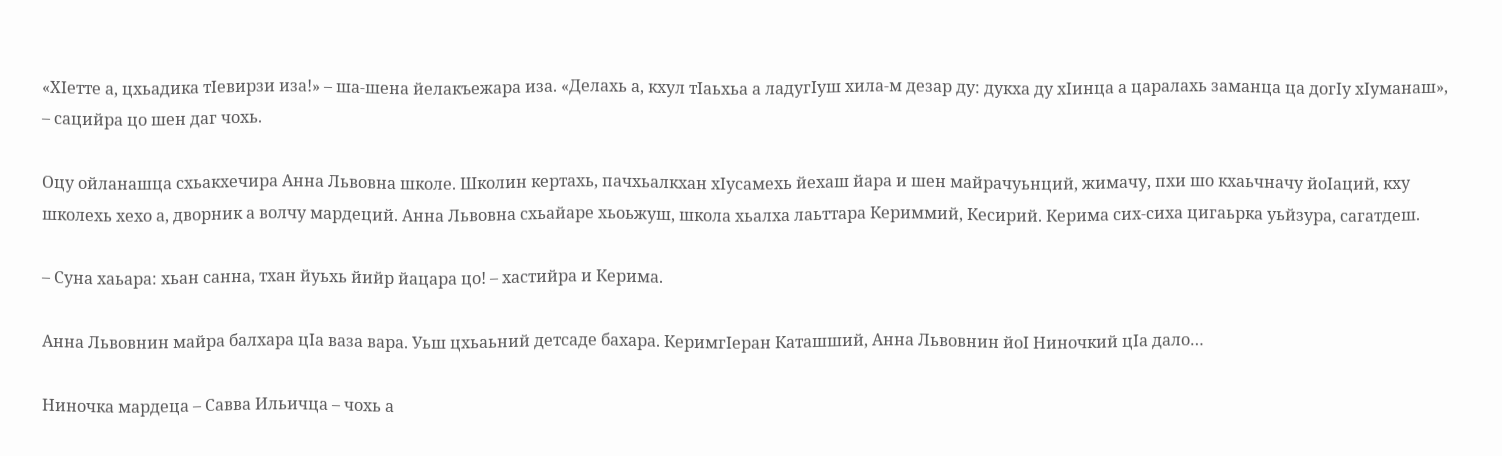«ХIетте а, цхьадика тIевирзи иза!» – ша-шена йелакъежара иза. «Делахь а, кхул тIаьхьа а ладугIуш хила-м дезар ду: дукха ду хIинца а царалахь заманца ца догIу хIуманаш», – сацийра цо шен даг чохь.

Оцу ойланашца схьакхечира Анна Львовна школе. Школин кертахь, пачхьалкхан хIусамехь йехаш йара и шен майрачуьнций, жимачу, пхи шо кхаьчначу йоIаций, кху школехь хехо а, дворник а волчу мардеций. Анна Львовна схьайаре хьоьжуш, школа хьалха лаьттара Кериммий, Кесирий. Керима сих-сиха цигаьрка уьйзура, сагатдеш.

– Суна хаьара: хьан санна, тхан йуьхь йийр йацара цо! – хастийра и Керима.

Анна Львовнин майра балхара цIа ваза вара. Уьш цхьаьний детсаде бахара. КеримгIеран Каташший, Анна Львовнин йоI Ниночкий цIа дало…

Ниночка мардеца – Савва Ильичца – чохь а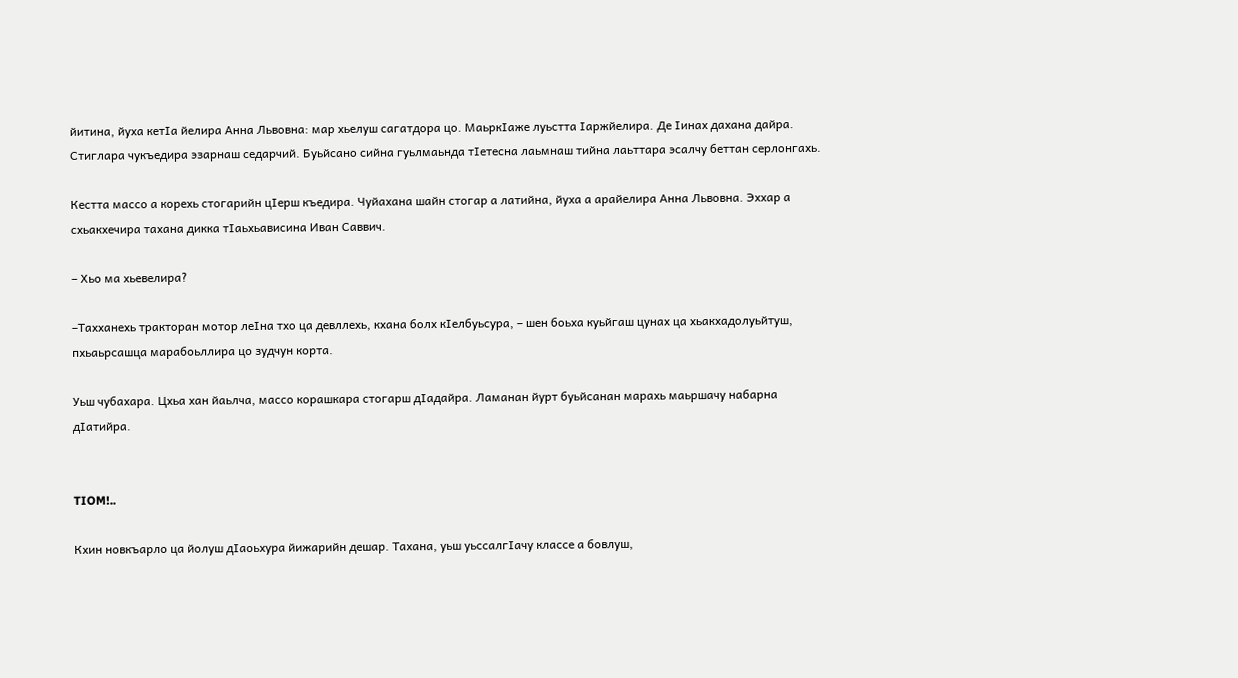йитина, йуха кетIа йелира Анна Львовна: мар хьелуш сагатдора цо. МаьркIаже луьстта Iаржйелира. Де Iинах дахана дайра. Стиглара чукъедира эзарнаш седарчий. Буьйсано сийна гуьлмаьнда тIетесна лаьмнаш тийна лаьттара эсалчу беттан серлонгахь.

Кестта массо а корехь стогарийн цIерш къедира. Чуйахана шайн стогар а латийна, йуха а арайелира Анна Львовна. Эххар а схьакхечира тахана дикка тIаьхьависина Иван Саввич.

– Хьо ма хьевелира?

–Тахханехь тракторан мотор леIна тхо ца девллехь, кхана болх кIелбуьсура, – шен боьха куьйгаш цунах ца хьакхадолуьйтуш, пхьаьрсашца марабоьллира цо зудчун корта.

Уьш чубахара. Цхьа хан йаьлча, массо корашкара стогарш дIадайра. Ламанан йурт буьйсанан марахь маьршачу набарна дIатийра.


TIOM!..

Кхин новкъарло ца йолуш дIаоьхура йижарийн дешар. Тахана, уьш уьссалгIачу классе а бовлуш,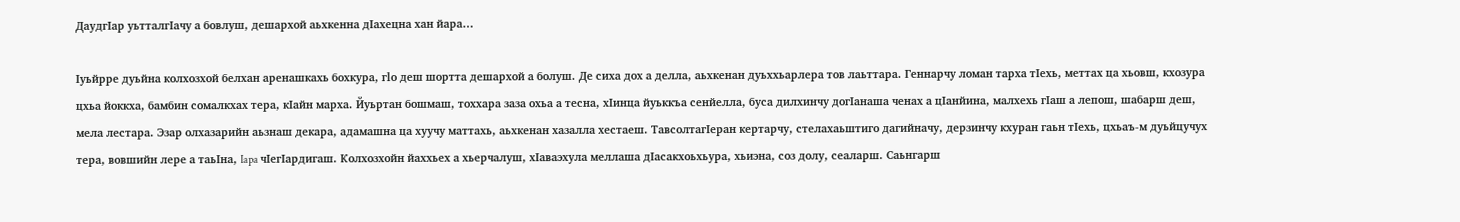ДаудгIар уьтталгIачу а бовлуш, дешархой аьхкенна дIахецна хан йара…

Iуьйрре дуьйна колхозхой белхан аренашкахь бохкура, гlo деш шортта дешархой а болуш. Де сиха дох а делла, аьхкенан дуьххьарлера тов лаьттара. Геннарчу ломан тарха тIехь, меттах ца хьовш, кхозура цхьа йоккха, бамбин сомалкхах тера, кIайн марха. Йуьртан бошмаш, тоххара заза охьа а тесна, хIинца йуьккъа сенйелла, буса дилхинчу догIанаша ченах а цIанйина, малхехь гIаш а лепош, шабарш деш, мела лестара. Эзар олхазарийн аьзнаш декара, адамашна ца хуучу маттахь, аьхкенан хазалла хестаеш. ТавсолтагIеран кертарчу, стелахаьштиго дагийначу, дерзинчу кхуран гаьн тIехь, цхьаъ-м дуьйцучух тера, вовшийн лере а таьIна, Iapa чIегIардигаш. Колхозхойн йаххьех а хьерчалуш, хIаваэхула меллаша дIасакхоьхьура, хьиэна, соз долу, сеаларш. Саьнгарш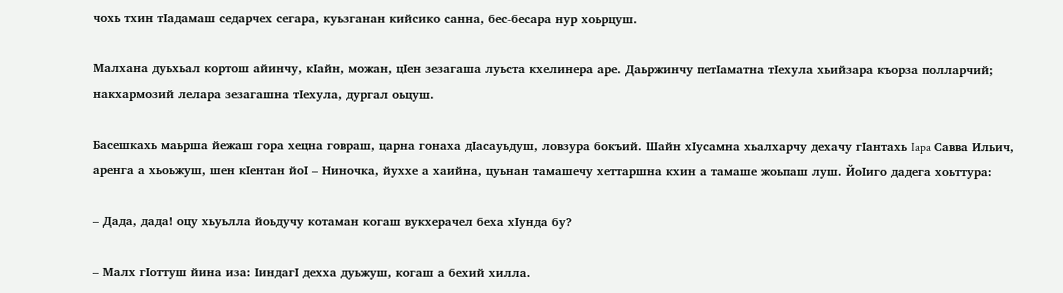чохь тхин тIадамаш седарчех сегара, куьзганан кийсико санна, бес-бесара нур хоьрцуш.

Малхана дуьхьал кортош айинчу, кIайн, можан, цIен зезагаша луьста кхелинера аре. Даьржинчу петIаматна тIехула хьийзара къорза полларчий; накхармозий лелара зезагашна тIехула, дургал оьцуш.

Басешкахь маьрша йежаш гора хецна говраш, царна гонаха дIасауьдуш, ловзура бокъий. Шайн хIусамна хьалхарчу дехачу гIантахь Iapa Савва Ильич, аренга а хьоьжуш, шен кIентан йоI – Ниночка, йуххе а хаийна, цуьнан тамашечу хеттаршна кхин а тамаше жоьпаш луш. ЙоIиго дадега хоьттура:

– Дада, дада! оцу хьуьлла йоьдучу котаман когаш вукхерачел беха хIунда бу?

– Малх гIоттуш йина иза: IиндагI дехха дуьжуш, когаш а бехий хилла.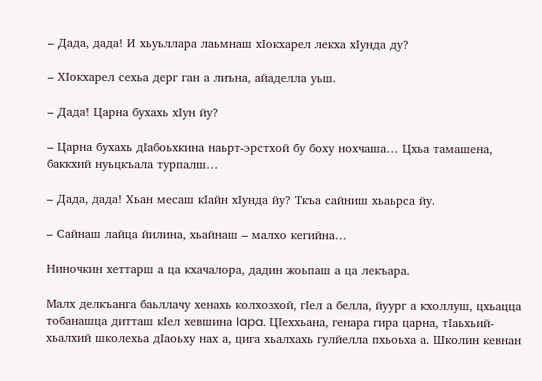– Дада, дада! И хьуьллара лаьмнаш хIокхарел лекха хIунда ду?

– ХIокхарел сехьа дерг ган а лиъна, айаделла уьш.

– Дада! Царна бухахь хIун йу?

– Царна бухахь дIабоьхкина наьрт-эрстхой бу боху нохчаша… Цхьа тамашена, баккхий нуьцкъала турпалш…

– Дада, дада! Хьан месаш кIайн хIунда йу? Ткъа сайниш хьаьрса йу.

– Сайнаш лайца йилина, хьайнаш – малхо кегийна…

Ниночкин хеттарш а ца кхачалора, дадин жоьпаш а ца лекъара.

Малх делкъанга баьллачу хенахь колхозхой, гIел а белла, йуург а кхоллуш, цхьацца тобанашца дитташ кIел хевшина Iapa. ЦIеххьана, генара гира царна, тIаьхьий-хьалхий школехьа дIаоьху нах а, цига хьалхахь гулйелла пхьоьха а. Школин кевнан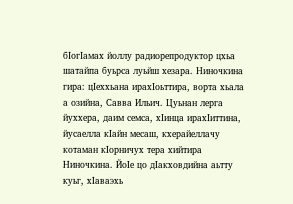бIогIамах йоллу радиорепродуктор цхьа шатайпа буьрса луьйш хезара. Ниночкина гира: цIеххьана ирахIоьттира, ворта хьала а озийна, Савва Ильич. Цуьнан лерга йуххера, даим семса, хIинца ирахIиттина, йусаелла кIайн месаш, кхерайеллачу котаман кIорничух тера хийтира Ниночкина. ЙоIе цо дIакховдийна аьтту куьг, хIаваэхь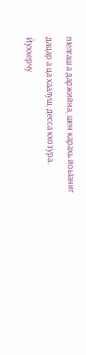пIелгаш а даржийна, шен карахь йоьIаниг дацар а ца хаалуш, десса кхозура. Йуххерчу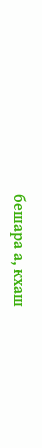бешара а, кхаш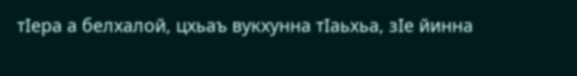тIера а белхалой, цхьаъ вукхунна тIаьхьа, зIе йинна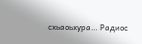схьаоьхура… Радиос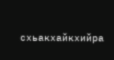схьакхайкхийра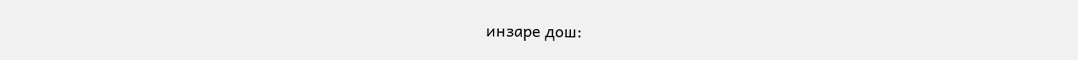инзаре дош: